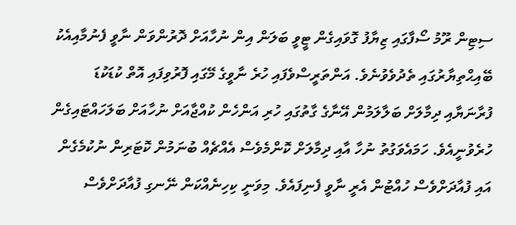ސިޓިން ރޫމު ސޯފާގައި ޒިޔާފު ގޮވައިގެން ޓީވީ ބަލަން އިން ނުހާއަށް ދޮރުންވަން ނާވީ ފެނުމާއިއެކު ބޭއިޙްތިޔާރުގައި ތެދުވެވުނެވެ. އަންތަރީސްވެފައި ހުރެ ނާވީގެ މޭގައި ފޮރުވިފައި އޮތް ކުޑަކުޑަ ފުރާނަޔާއި ދިމާލަށް ބަލާލަމުން އޭނާގެ ގާތުގައި ހުރި އަންހެން ކުއްޖާއަށް ނުހާއަށް ބަލަހައްޓައިގެން ހުރެވުނީއެވެ. ހަމައެވަގުތު ނުހާ އާއި ދިމާލަށް ކޮންމެވެސް އެއްޗެއް ބުނަމުން ކޮޓަރިން ނުކުމެގެން އައި ފުއާދަށްވެސް ހުއްޓުން އެރީ ނާވީ ފެނިފައެވެ. މިވަނީ ކިހިނެއްކަން ނޭނގި ފުއާދަށްވެސް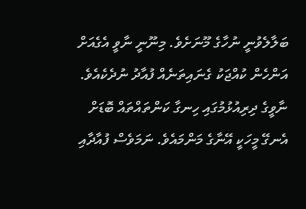ބަލާލެވުނީ ނުހާގެ މޫނަށެވެ. މިނޫނީ ނާވީ އެގެއަށް އަންހެން ކުއްޖަކު ގެނައިތަނެއް ފުއާދު ނުދެކެއެވެ. ނާވީގެ ދިރިއުޅުމުގައި ހިނގާ ކަންތައްތައް ބޮޑަށް އެނގޭ މީހަކީ އޭނާގެ މަންމައެވެ. ނަމަވެސް ފުއާދާއި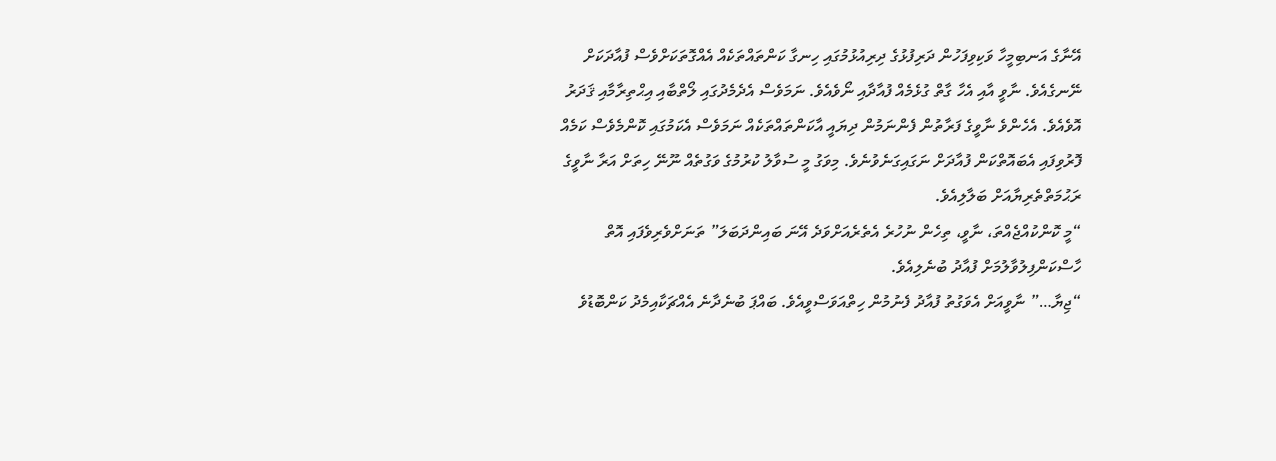އޭނާގެ އަނބިމީހާ ވަކިވިފަހުން ދަރިފުޅުގެ ދިރިއުޅުމުގައި ހިނގާ ކަންތައްތަކެއް އެއްގޮތަކަށްވެސް ފުއާދަކަށް ނޭނގެއެވެ. ނާވީ އާއި އެހާ ގާތް ގުޅެމެއް ފުއާދާއި ނޯވެއެވެ. ނަމަވެސް އެދެމެދުގައި ލޯތްބާއި އިޙްތިރާމާއި ޤަދަރު އޮވެއެވެ. އެހެންވެ ނާވީގެ ފަރާތުން ފެންނަމުން ދިޔައީ އާކަންތައްތަކެއް ނަމަވެސް އެކަމުގައި ކޮންމެވެސް ކަމެއް ފޮރުވިފައި އެބައޮތްކަން ފުއާދަށް ނަގައިގަނެވުނެވެ. މިވަގު މީ ސުވާލު ކުރުމުގެ ވަގުތެއް ނޫނޭ ހިތަށް އަރާ ނާވީގެ ރަޙުމަތްތެރިޔާއަށް ބަލާލިއެވެ.
“މީ ކޮންކުއްޖެއްތަ، ނާވީ، ތިހެން ނުހުރެ އެތެރެއަށްވަދެ އޭނަ ބައިންދަބަލަ” ތަނަށްވެރިވެފައި އޮތް ހާސްކަންފިލުވާލުމަށް ފުއާދު ބުނެލިއެވެ.
“ޖިޔާ…” ނާވީއަށް އެވަގުތު ފުއާދު ފެނުމުން ހިތްއަވަސްވީއެވެ. ބައްޕަ ބުނެދާނެ އެއްޗަކާއިމެދު ކަންބޮޑުވެ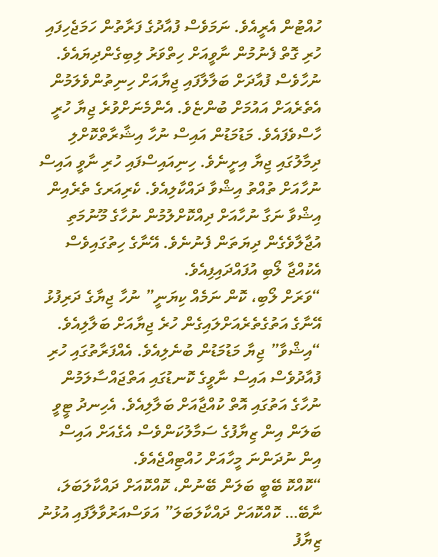ހުއްޓުން އެރީއެވެ. ނަމަވެސް ފުއާދުގެ ފަރާތުން ހަމަޖެހިފައި ހުރި ގޮތް ފެނުމުން ނާވީއަށް ހިތްވަރު ލިބިގެންދިޔައެވެ. ނުހާވެސް ފުއާދަށް ބަލާލާފައި ޖިޔާއަށް ހިނިތުންވެލަމުން އެތެރެއަށް އައުމަށް ބުންޏެވެ. އެންމެނަށްވުރެ ޖިޔާ ހުރީ ހާސްވެފައެވެ. މަޑުމަޑުން އައިސް ނުހާ އިޝާރާތްކޮށްލި ދިމާލުގައި ޖިޔާ އިށީނެވެ. ހިނިއައިސްފައި ހުރި ނާވީ އައިސް ނުހާއަށް ތުއްތު އިޝްވާ ދައްކާލިއެވެ. ކެރިއަރގެ ތެރެއިން އިޝްވާ ނަގާ ނުހާއަށް ދިއްކޮށްލުމުން ނުހާގެ މޫނުމަތި އުޖާލާވެގެން ދިޔަތަން ފެނުނެވެ. އޭނާގެ ހިތުގައިވެސް އެކުއްޖާ ލޯބި އުފައްދައިފިއެވެ.
“ވަރަށް ލޯބި، ކޮން ނަމެއް ކިޔަނީ” ނުހާ ޖިޔާގެ ދަރިފުޅު އޭނާގެ އަތުގެތެރެއަށްލައިގެން ހުރެ ޖިޔާއަށް ބަލާލިއެވެ.
“އިޝްވާ” ޖިޔާ މަޑުމަޑުން ބުނެލިއެވެ. އެއްފަރާތުގައި ހުރި ފުއާދުވެސް އައިސް ނާވީގެ ކޮނޑުގައި އަތްޖައްސާލަމުން ނުހާގެ އަތުގައި އޮތް ކުއްޖާއަށް ބަލާލިއެވެ. އެހިނދު ޓީވީ ބަލަން އިން ޒިޔާފުގެ ސަމާލުކަންވެސް އެގެއަށް އައިސް އިން ނުދަންނަ މީހާއަށް ހުއްޓިއްޖެއެވެ.
“ކޮއްކޮ ބޭބީ ބަލަން ބޭނުން، ކޮއްކޮއަށް ދައްކާލަބަލަ، ނާބޭ… ކޮއްކޮއަށް ދައްކާލަބަލަ” އަވަސްއަރުވާލާފައި އުޅުނު ޒިޔާފު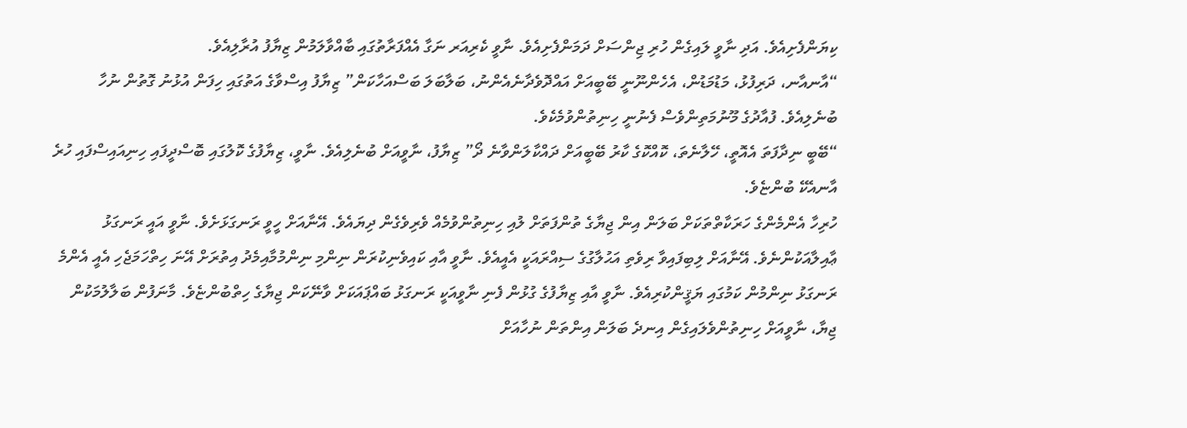ކިޔަންފެށިއެވެ. އަދި ނާވީ ލައިގެން ހުރި ޖިންސަށް ދަމަންފެށިއެވެ. ނާވީ ކެރިއަރ ނަގާ އެއްފަރާތުގައި ބާއްވާލަމުން ޒިޔާފު އުރާލިއެވެ.
“އާނއާނ، ދަރިފުޅު، މަޑުމަޑުން، އެހެންނޫނީ ބޭބީއަށް އައްދޮވެދާނެއެންނު، ބަލާބަލަ ބަސްއަހާކަން” ޒިޔާފު އިސްވާގެ އަތުގައި ހިފަން އުޅުނު ގޮތުން ނުހާ ބުނެލިއެވެ. ފުއާދުގެ މޫނުމަތިންވެސް ފެނުނީ ހިނިތުންވުމެކެވެ.
“ބޭބީ ނިދާފަތަ އެއޮތީ، ހޭލާނެތަ، ކޮއްކޮގެ ކާރު ބޭބީއަށް ދައްކާލަންވާނެ ދޯ” ޒިޔާފު، ނާވީއަށް ބުނެލިއެވެ. ނާވީ، ޒިޔާފުގެ ކޮލުގައި ބޮސްދީފައި ހިނިއައިސްފައި ހުރެ އާނއެކޭ ބުންޏެވެ.
ހުރިހާ އެންމެންގެ ހަރަކާތްތަކަށް ބަލަން އިން ޖިޔާގެ ތުންފަތަށް ލުއި ހިނިތުންވުމެއް ވެރިވެގެން ދިޔައެވެ. އޭނާއަށް ހީވީ ރަނގަޅަށެވެ. ނާވީ އައީ ރަނގަޅު ޢާއިލާއަކުންނެވެ. އޭނާއަށް ލިބިފައިވާ ރިވެތި އަޙުލާގުގެ ސިއްރައަކީ އެއީއެވެ. ނާވީ އާއި ކައިވެނިކުރަން ނިންމި ނިންމުމާއިމެދު އިތުރަށް އޭނަ ހިތްހަމަޖެހި އެއީ އެންމެ ރަނގަޅު ނިންމުން ކަމުގައި ޔަޤީންކުރިއެވެ. ނާވީ އާއި ޒިޔާފުގެ ގުޅުން ފެނި ނާވީއަކީ ރަނގަޅު ބައްޕައަކަށް ވާނޭކަން ޖިޔާގެ ހިތްބުންޏެވެ. މާނަފުން ބަލާލުމަކުން ޖިޔާ، ނާވީއަށް ހިނިތުންވެލައިގެން އިނދެ ބަލަން އިންތަން ނުހާއަށް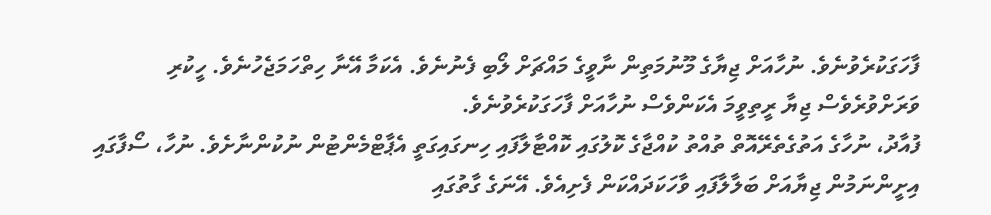ފާހަގަކުރެވުނެވެ. ނުހާއަށް ޖިޔާގެ މޫނުމަތިން ނާވީގެ މައްޗަށް ލޯބި ފެނުނެވެ. އެކަމާ އޭނާ ހިތްހަމަޖެހުނެވެ. ހީކުރި ވަރަށްވުރެވެސް ޖިޔާ ރީތިވީމަ އެކަންވެސް ނުހާއަށް ފާހަގަކުރެވުނެވެ.
ފުއާދު، ނުހާގެ އަތުގެތެރޭއޮތް ތުއްތު ކުއްޖާގެ ކޮލުގައި ކޮއްޓާލާފައި ހިނގައިގަތީ އެޕާޓްމެންޓުން ނުކުންނާށެވެ. ނުހާ، ސޯފާގައި އިށީންނަމުން ޖިޔާއަށް ބަލާލާފައި ވާހަކަދައްކަން ފެށިއެވެ. އޭނަގެ ގާތުގައި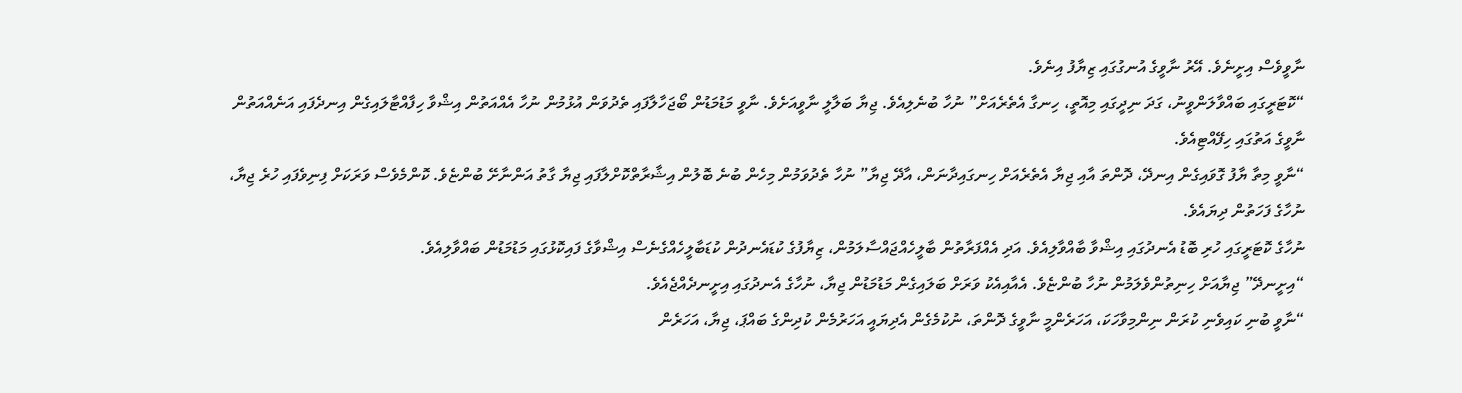ނާވީވެސް އިށީނެވެ. އޭރު ނާވީގެ އުނގުގައި ޒިޔާފު އިނެވެ.
“ކޮޓަރީގައި ބައްވާލަންވީނު، ގަދަ ނިދީގައި މިއޮތީ، ހިނގާ އެތެރެއަށް” ނުހާ ބުނެލިއެވެ. ޖިޔާ ބަލާލީ ނާވީއަށެވެ. ނާވީ މަޑުމަޑުން ބޯޖަހާލާފައި ތެދުވަން އުޅުމުން ނުހާ އެއްއަތުން އިޝްވާ ހިފާއްޓާލައިގެން އިނދެފައި އަނެއްއަތުން ނާވީގެ އަތުގައި ހިފޭއްޓިއެވެ.
“ނާވީ މިތާ ޔާފު ގޮވައިގެން އިނދޭ، ދޮންތަ އާއި ޖިޔާ އެތެރެއަށް ހިނގައިދާނަން، އާދޭ ޖިޔާ” ނުހާ ތެދުވަމުން މިހެން ބުނެ ބޮލުން އިޝާރާތްކޮށްލާފައި ޖިޔާ ގާތު އަންނާށޭ ބުންޏެވެ. ކޮންމެވެސް ވަރަކަށް ފިނިވެފައި ހުރެ ޖިޔާ، ނުހާގެ ފަހަތުން ދިޔައެވެ.
ނުހާގެ ކޮޓަރީގައި ހުރި ބޮޑު އެނދުގައި އިޝްވާ ބާއްވާލިއެވެ. އަދި އެއްފަރާތުން ބާލީހެއްޖައްސާލަމުން، ޒިޔާފުގެ ކުޑައެނދުން ކުޑަބާލީހެއްގެނެސް އިޝްވާގެ ފައިކޮޅުގައި މަޑުމަޑުން ބައްވާލިއެވެ.
“އިށީނދޭ” ޖިޔާއަށް ހިނިތުންވެލަމުން ނުހާ ބުންޏެވެ. އެއާއިއެކު ވަރަށް ބަލައިގެން މަޑުމަޑުން ޖިޔާ، ނުހާގެ އެނދުގައި އިށީނދެއްޖެއެވެ.
“ނާވީ ބުނި ކައިވެނި ކުރަން ނިންމިވާހަކަ، އަހަރެންމީ ނާވީގެ ދޮންތަ، ނުކުމެގެން އެދިޔައީ އަހަރުމެން ކުދިންގެ ބައްޕަ، ޖިޔާ، އަހަރެން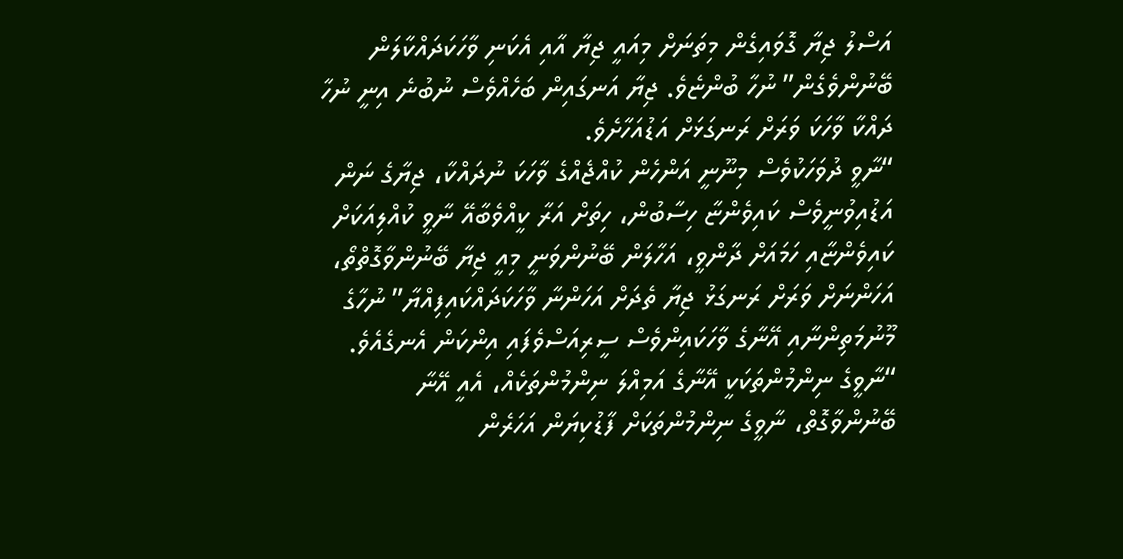އަސްލު ޖިޔާ ގޮވައިގެން މިތަނަށް މިއައީ ޖިޔާ އާއި އެކަނި ވާހަކަދައްކާލަން ބޭނުންވެގެން” ނުހާ ބުންޏެވެ. ޖިޔާ އަނގައިން ބަހެއްވެސް ނުބުނެ އިނީ ނުހާ ދައްކާ ވާހަކަ ވަރަށް ރަނގަޅަށް އަޑުއަހާށެވެ.
“ނާވީ ދުވަހަކުވެސް މިނޫނީ އަންހެން ކުއްޖެއްގެ ވާހަކަ ނުދައްކާ، ޖިޔާގެ ނަން އަޑުއިވުނީވެސް ކައިވެންޏާ ހިސާބުން، ހިތަށް އަރާ ކީއްވެބާއޭ ނާވީ ކުއްލިއަކަށް ކައިވެންޏާއި ހަމައަށް ދާންވީ، އަހާލަން ބޭނުންވަނީ މިއީ ޖިޔާ ބޭނުންވާގޮތްތޯ، އަހަންނަށް ވަރަށް ރަނގަޅު ޖިޔާ ތެދަށް އަހަންނާ ވާހަކަދައްކައިފިއްޔާ” ނުހާގެ މޫނުމަތިންނާއި އޭނާގެ ވާހަކައިންވެސް ސީރިއަސްވެފައި އިންކަން އެނގެއެވެ.
“ނާވީގެ ނިންމުންތަކަކީ އޭނާގެ އަމިއްލަ ނިންމުންތަކެއް، އެއީ އޭނާ ބޭނުންވާގޮތް، ނާވީގެ ނިންމުންތަކަށް ފާޑުކިޔަން އަހަރެން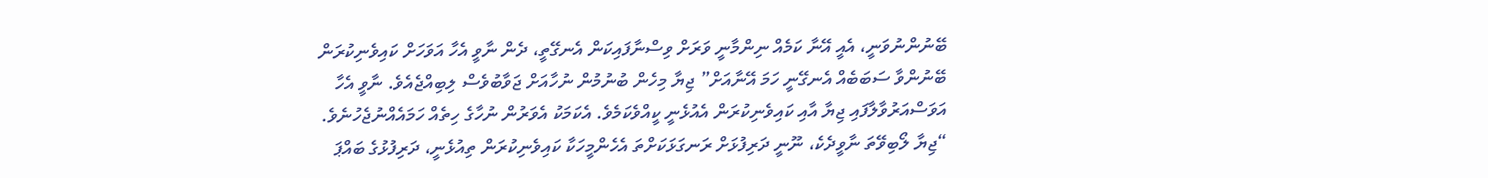ބޭނުންނުވަނީ، އެއީ އޭނާ ކަމެއް ނިންމާނީ ވަރަށް ވިސްނާފައިކަން އެނގޭތީ، ދެން ނާވީ އެހާ އަވަހަށް ކައިވެނިކުރަން ބޭނުންވާ ސަބަބެއް އެނގޭނީ ހަމަ އޭނާއަށް” ޖިޔާ މިހެން ބުނުމުން ނުހާއަށް ޖަވާބުވެސް ލިބިއްޖެއެވެ. ނާވީ އެހާ އަވަސްއަރުވާލާފައި ޖިޔާ އާއި ކައިވެނިކުރަން އެއުޅެނީ ކީއްވެކަމެވެ. އެކަމަކު އެވަރުން ނުހާގެ ހިތެއް ހަމައެއްނުޖެހުނެވެ.
“ޖިޔާ ލޯބިވޭތަ ނާވީދެކެ، ނޫނީ ދަރިފުޅަށް ރަނގަޅަކަށްތަ އެހެންމީހަކާ ކައިވެނިކުރަން ތިއުޅެނީ، ދަރިފުޅުގެ ބައްޕަ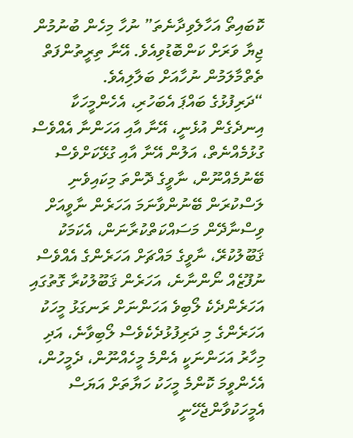ކޮބައިތޯ އަހާލެވިދާނެތަ” ނުހާ މިހެން ބުނުމުން ޖިޔާ ވަރަށް ކަންބޮޑުވިއެވެ. އޭނާ ތިރީތުންފަތް ތެތްމާލަމުން ނުހާއަށް ބަލާލިއެވެ.
“ދަރިފުޅުގެ ބައްޕަ އެބަހުރި، އެހެންމީހަކާ އިނދެގެން އުޅެނީ، އޭނާ އާއި އަހަންނާ އެއްވެސް ގުޅުމެއްނެތް، އަލުން އޭނާ އާއި ގުޅޭކަށްވެސް ބޭނުމެއްނޫން، ނާވީގެ ދޮންތަ މިކައިވެނި ލަސްކުރަން ބޭނުންވާނަމަ އަހަރެން ނާވީއަށް ވިސްނާދޭން މަސައްކަތްކުރާނަން، އެކަމަކު ޤަބޫލުކުރޭ، ނާވީގެ މައްޗަށް އަހަރެންގެ އެއްވެސް ނުފޫޒެއް ނޯންނާނެ، އަހަރެން ޤަބޫލުކުރާ ގޮތުގައި އަހަރެންދެކެ ލޯބިވެ އަހަންނަށް ރަނގަޅު މީހަކު އަހަރެންގެ މި ދަރިފުޅުދެކެވެސް ލޯބިވާނެ، އަދި މިހާރު އަހަންނަކީ އެންމެ މީހެއްނޫން، ދެމީހުން، އެހެންވީމަ ކޮންމެ މީހަކު ހަޔާތަށް އަޔަސް އެމީހަކުވާންޖެހޭނީ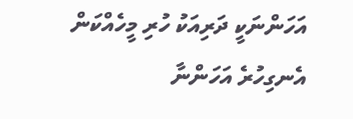އަހަންނަކީ ދަރިއަކު ހުރި މީހެއްކަން އެނގިހުރެ އަހަންނާ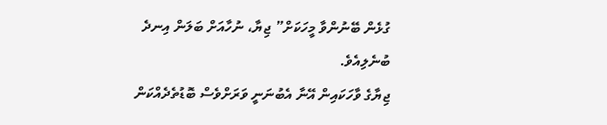ގުޅެން ބޭނުންވާ މީހަކަށް” ޖިޔާ، ނުހާއަށް ބަލަން އިނދެ ބުނެލިއެވެ.
ޖިޔާގެ ވާހަކައިން އޭނާ އެބުނަނީ ވަރަށްވެސް ބޮޑުތެދެއްކަން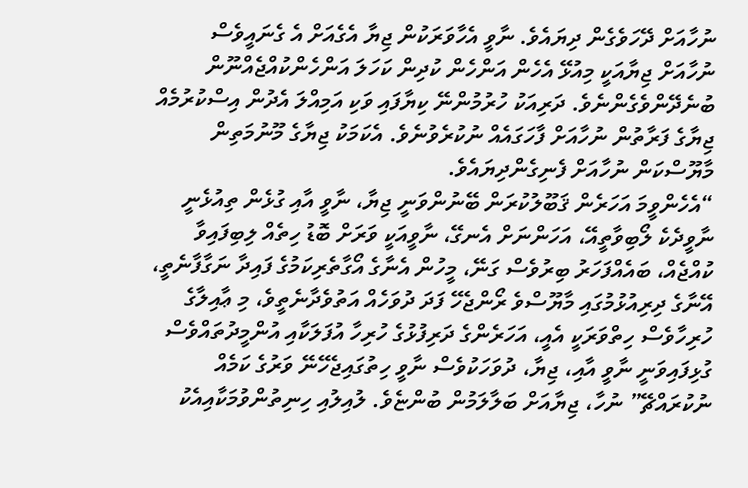ނުހާއަށް ދޭހަވެގެން ދިޔައެވެ. ނާވީ އެހާވަރަކުން ޖިޔާ އެގެއަށް އެ ގެނައީވެސް ނުހާއަށް ޖިޔާއަކީ މިއުޅޭ އެހެން އަންހެން ކުދިން ކަހަލަ އަންހެންކުއްޖެއްނޫން ބުނެދޭންވެގެންނެވެ. ދަރިއަކު ހުރުމުންނޭ ކިޔާފައި ވަކި އަމިއްލަ އެދުން އިސްކުރުމެއް ޖިޔާގެ ފަރާތުން ނުހާއަށް ފާހަގައެއް ނުކުރެވުނެވެ. އެކަމަކު ޖިޔާގެ މޫނުމަތިން މާޔޫސްކަން ނުހާއަށް ފެނިގެންދިޔައެވެ.
“އެހެންވީމަ އަހަރެން ޤަބޫލުކުރަން ބޭނުންވަނީ ޖިޔާ، ނާވީ އާއި ގުޅެން ތިއުޅެނީ ނާވީދެކެ ލޯބިވާތީއޭ، އަހަންނަށް އެނގޭ، ނާވީއަކީ ވަރަށް ބޮޑު ހިތެއް ލިބިފައިވާ ކުއްޖެއް، ބައެއްފަހަރު ބިރުވެސް ގަނޭ، މީހުން އެނާގެ އޯގާތެރިކަމުގެ ފައިދާ ނަގާފާނެތީ، އޭނާގެ ދިރިއުޅުމުގައި މާޔޫސްވެ ރޯންޖެހޭ ފަދަ ދުވަހެއް އަތުވެދާނެތީވެ، މި ޢާއިލާގެ ހުރިހާވެސް ހިތްވަރަކީ އެއީ، އަހަރެންގެ ދަރިފުޅުގެ ހުރިހާ އުފަލަކާއި އުންމީދުތައްވެސް ގުޅިފައިވަނީ ނާވީ އާއި، ޖިޔާ، ދުވަހަކުވެސް ނާވީ ހިތުގައިޖެހޭނޭ ވަރުގެ ކަމެއް ނުކުރައްޗޭ” ނުހާ، ޖިޔާއަށް ބަލާލަމުން ބުންޏެވެ. ލުއިލުއި ހިނިތުންވުމަކާއިއެކު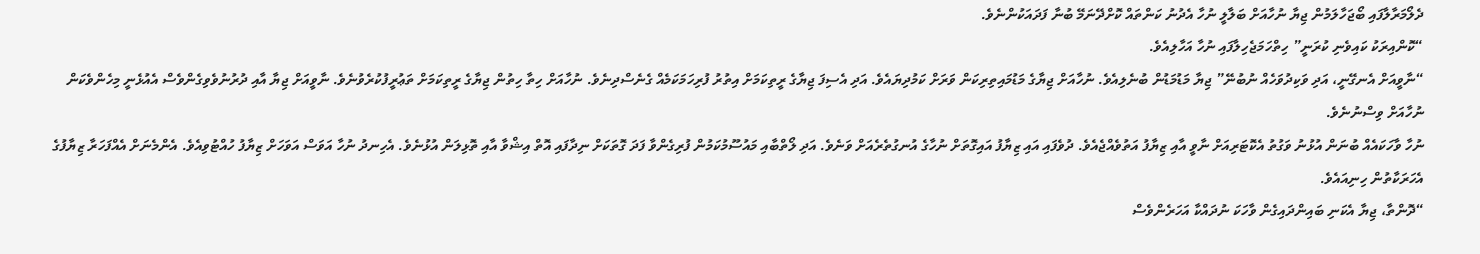ދެލޯމަރާލާފައި ބޯޖަހާލަމުން ޖިޔާ ނުހާއަށް ބަލާލީ ނުހާ އެދުނު ކަންތައް ކޮށްދޭނަމޭ ބުނާ ފަދައަކުންނެވެ.
“ކޮންއިރަކު ކައިވެނި ކުރަނީ” ހިތްހަމަޖެހިލާފައި ނުހާ އަހާލިއެވެ.
“ނާވީއަށް އެނގޭނީ، އަދި ވަކިދުވަހެއް ނުބުނޭ” ޖިޔާ މަޑުމަޑުން ބުނެލިއެވެ. ނުހާއަށް ޖިޔާގެ މަޑުމައިތިރިކަން ވަރަށް ކަމުދިޔައެވެ. އަދި އެސިފަ ޖިޔާގެ ރީތިކަމަށް އިތުރު ފުރިހަމަކަމެއް ގެނެސްދިނެވެ. ނުހާއަށް ހިތާ ހިތުން ޖިޔާގެ ރީތިކަމަށް ތަޢުރީފުކުރެވުނެވެ. ނާވީއަށް ޖިޔާ އާއި ދުރުނުވެވިގެންވެސް އެއުޅެނީ މިހެންވެކަން ނުހާއަށް ވިސްނުނެވެ.
ނުހާ ވާހަކައެއް ބުނަން އުޅުނު ވަގުތު އެކޮޓަރިއަށް ނާވީ އާއި ޒިޔާފު އަތުވެއްޖެއެވެ. ދުވެފައި އައި ޒިޔާފު އައިގޮތަށް ނުހާގެ އުނގުތެރެއަށް ވަނެވެ. އަދި ލޯތްބާއި މައުސޫމުކަމުން ފުރިގެންވާ ފަދަ ގޮތަކަށް ނިދާފައި އޮތް އިޝްވާ އާއި ތޮޅިލަން އުޅުނެވެ. އެހިނދު ނުހާ އަވަސް އަވަހަށް ޒިޔާފު ހުއްޓުވިއެވެ. އެންމެނަށް އެއްފަހަރާ ޒިޔާފުގެ އެހަރަކާތުން ހިނިއައެވެ.
“ދޮންތާ، ޖިޔާ އެކަނި ބައިންދައިގެން ވާހަކަ ނުދައްކާ އަހަރެންވެސް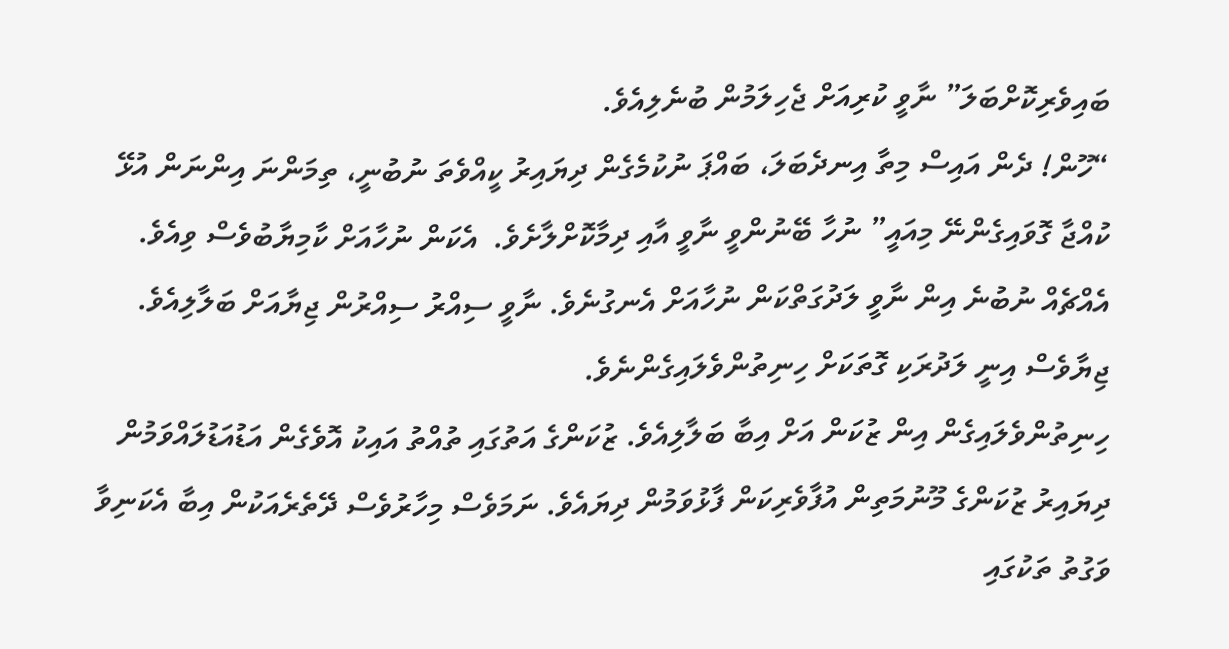ބައިވެރިކޮށްބަލަ” ނާވީ ކުރިއަށް ޖެހިލަމުން ބުނެލިއެވެ.
“ހޫން! ދެން އައިސް މިތާ އިނދެބަލަ، ބައްޕަ ނުކުމެގެން ދިޔައިރު ކީއްވެތަ ނުބުނީ، ތިމަންނަ އިންނަން އުޅޭ ކުއްޖާ ގޮވައިގެންނޭ މިއައީ” ނުހާ ބޭނުންވީ ނާވީ އާއި ދިމާކޮށްލާށެވެ.  އެކަން ނުހާއަށް ކާމިޔާބުވެސް ވިއެވެ. އެއްޗެއް ނުބުނެ އިން ނާވީ ލަދުގަތްކަން ނުހާއަށް އެނގުނެވެ. ނާވީ ސިއްރު ސިއްރުން ޖިޔާއަށް ބަލާލިއެވެ. ޖިޔާވެސް އިނީ ލަދުރަކި ގޮތަކަށް ހިނިތުންވެލައިގެންނެވެ.
ހިނިތުންވެލައިގެން އިން ޒުކަން އަށް އިބާ ބަލާލިއެވެ. ޒުކަންގެ އަތުގައި ތުއްތު އައިކު އޮވެގެން އަޑުއަޑުލައްވަމުން ދިޔައިރު ޒުކަންގެ މޫނުމަތިން އުފާވެރިކަން ފާޅުވަމުން ދިޔައެވެ. ނަމަވެސް މިހާރުވެސް ދޭތެރެއަކުން އިބާ އެކަނިވާ ވަގުތު ތަކުގައި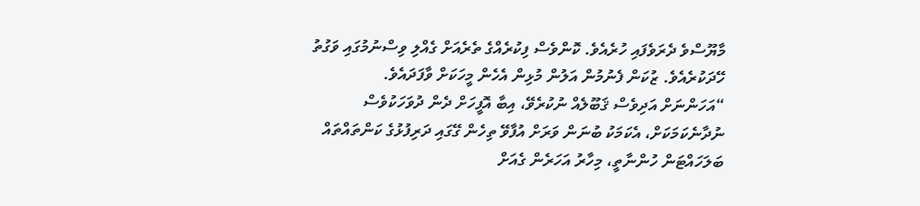މާޔޫސްވެ ދެރަވެފައި ހުރެއެވެ. ކޮންވެސް ފިކުރެއްގެ ތެރެއަށް ގެއްލި ވިސްނުމުގައި ވަގުތު ހޭދަކުރެއެވެ. ޒުކަން ފެނުމުން އަލުން މުޅިން އެހެން މީހަކަށް ވާފަދައެވެ.
“އަހަންނަށް އަދިވެސް ޤަބޫލެއް ނުކުރެވޭ، އިބާ އޮފީހަށް ދެން ދުވަހަކުވެސް ނުދާނެކަމަކަށް، އެކަމަކު ބުނަން ވަރަށް އުފާވޭ ތިހެން ގޭގައި ދަރިފުޅުގެ ކަންތައްތައް ބަލަހައްޓަން ހުންނާތީ، މިހާރު އަހަރެން ގެއަށް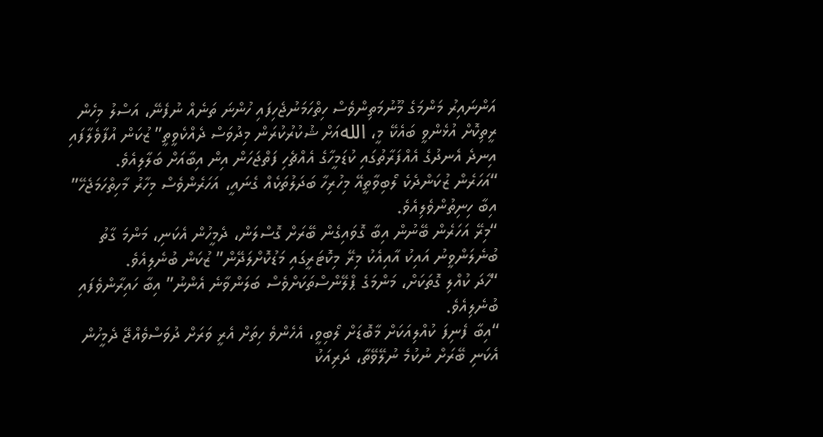އަންނައިރު މަންމަގެ މޫނުމަތިންވެސް ހިތްހަމަނުޖެހިފައި ހުންނަ ތަނެއް ނުފެނޭ، އަސްލު މިހެން ރީތިކޮށް އުޅެންވީ ބައެކޭ މީ، اللهއަށް ޝުކުރުކުރަން މިދުވަސް ދެއްކެވީތީ” ޒުކަން އުފާވެލާފައި އިނދެ އެނދުގެ އެއްފަރާތުގައި ކުޑަމީހާގެ އެއްޗެހި ފަތްޖަހަން އިން އިބާއަށް ބަލާލިއެވެ.
“އަހަރެން ޒުކަންދެކެ ލޯބިވާތީއޭ މިހުރިހާ ބަދަލުތަކެއް ގެނައީ، އަހަރެންވެސް މިހާރު މާހިތްހަމަޖެހޭ” އިބާ ހިނިތުންވެލިއެވެ.
“މިރޭ އަހަރެން ބޭނުން އިބާ ގޮވައިގެން ބޭރަށް ގޮސްލަން، ދެމީހުން އެކަނި، މަންމަ ގާތު ބުނެލަންވީނު އައިކު އާއިއެކު މިރޭ މިކޮޓަރީގައި މަޑުކޮށްލަދޭން” ޒުކަން ބުނެލިއެވެ.
“ހާދަ ކުއްލި ގޮތަކަށް، މަންމަގެ ޕްލޭންސްތަކަށްވެސް ބަލަންވާނެ އެންނު” އިބާ ހައިރާންވެފައި ބުނެލިއެވެ.
“އިބާ ފެނިފަ ކުއްލިއަކަށް މާބޮޑަށް ލޯބިވީ، އެހެންވެ ހިތަށް އެރީ ވަރަށް ދުވަސްވެއްޖޭ ދެމީހުން އެކަނި ބޭރަށް ނުކުމެ ނުލޭވޭތާ، ދަރިއަކު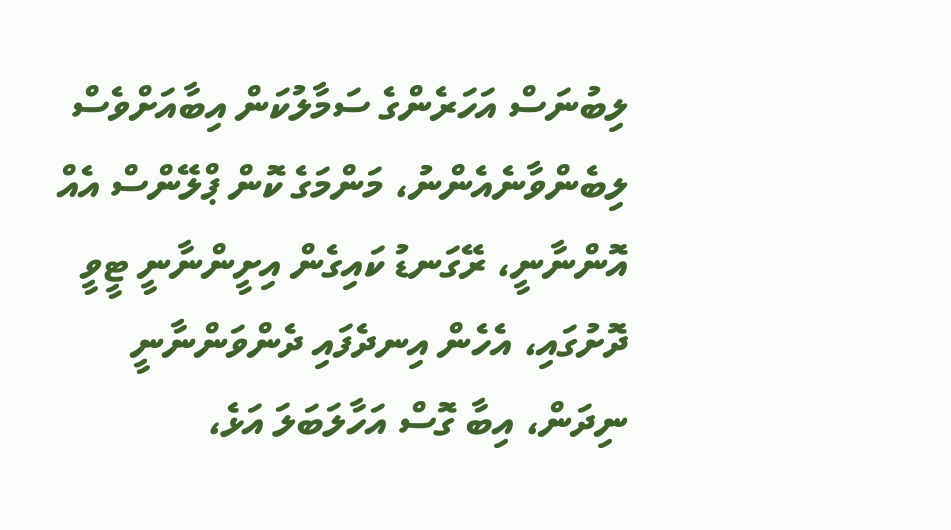ލިބުނަސް އަހަރެންގެ ސަމާލުކަން އިބާއަށްވެސް ލިބެންވާނެއެންނު، މަންމަގެ ކޮން ޕްލޭންސް އެއް އޮންނާނީ، ރޭގަނޑު ކައިގެން އިށީންނާނީ ޓީވީ ދޮށުގައި، އެހެން އިނދެފައި ދެންވަންނާނީ ނިދަން، އިބާ ގޮސް އަހާލަބަލަ އަޅެ،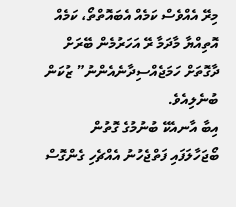މިރޭ އެއްވެސް ކަމެއް އެބައޮތްތޯ، ކަމެއް އޮތިއްޔާ މާދަމާ ރޭ އަހަރުމެން ބޭރަށް ދާގޮތަށް ހަމަޖެއްސިދާނެއެންނު” ޒުކަން ބުނެލިއެވެ.
އިބާ އާނއެކޭ ބުނުމުގެ ގޮތުން ބޯޖަހާލަފައި ފަތްޖެހުނު އެއްޗެހި ގެންގޮސް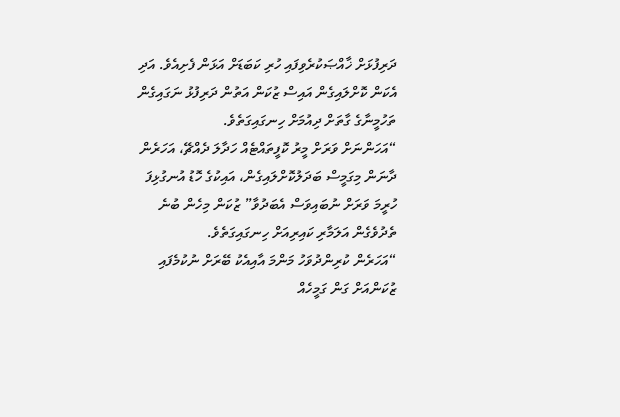ދަރިފުޅަށް ޚާއްޞަކުރެވިފައި ހުރި ކަބަޑަށް އަޅަން ފެށިއެވެ. އަދި އެކަން ކޮށްލައިގެން އައިސް ޒުކަން އަތުން ދަރިފުޅު ނަގައިގެން ތަހުމީނާގެ ގާތަށް ދިއުމަށް ހިނގައިގަތެވެ.
“އަހަންނަށް ވަރަށް މީރު ކޮފީތައްޓެއް ހަދާލަ ދެއްޗޭ، އަހަރެން ދާނަން މިގަމީސް ބަދަލުކޮށްލައިގެން، އައިކުގެ ހޮޑު އުނގުޅިފަ ހުރީމަ ވަރަށް ނުބައިވަސް އެބަދުވާ” ޒުކަން މިހެން ބުނެ ތެދުވެގެން އަލަމާރި ކައިރިއަށް ހިނގައިގަތެވެ.
“އަހަރެން ކުރިންދުވަހު މަންމަ އާއިއެކު ބޭރަށް ނުކުމެފައި ޒުކަންއަށް ގަން ގަމީހެއް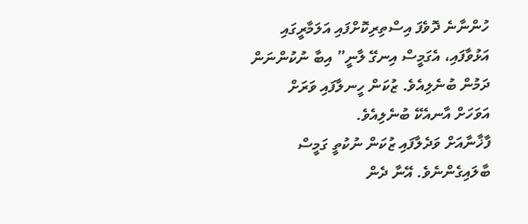ހުންނާނެ ދޮވެފަ އިސްތިރިކޮށްފައި އަލަމާރީގައި އަޅުވާފައި، އެގަމީސް އިނގޭ ލާނީ” އިބާ ނުކުންނަން ދަމުން ބުނެލިއެވެ. ޒުކަން ހީނލާފައި ވަރަށް އަވަހަށް އާނއެކޭ ބުނެލިއެވެ.
ފާޚާނާއަށް ވަދެލާފައި ޒުކަން ނުކުތީ ގަމީސް ބާލައިގެންނެވެ. އޭނާ ދެން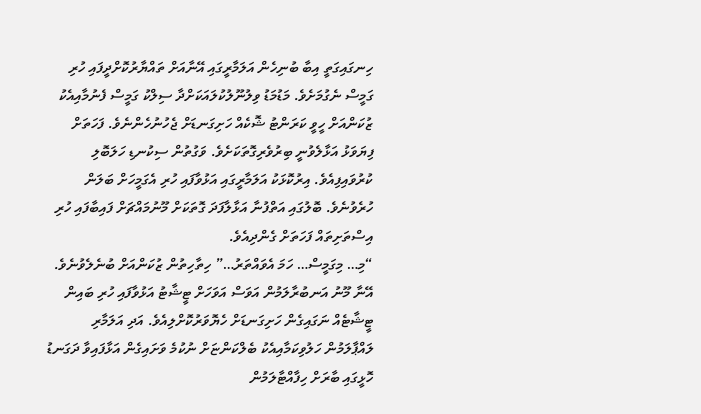ހިނގައިގަތީ އިބާ ބުނިހެން އަލަމާރީގައި އޭނާއަށް ތައްޔާރުކޮށްދީފައި ހުރި ގަމީސް ނެގުމަށެވެ. މަޑުމަޑު ވިލުނޫލުކުލައަކަށްދާ ސިލްކު ގަމީސް ފެނުމާއިއެކު ޒުކަންއަށް ހީވީ ކަރަންޓު ޝޮކެއް ހަށިގަނޑަށް ޖެހުނުހެންނެވެ. ފަހަތަށް ފިޔަވަޅު އަޅާލެވުނީ ބިރުވެރިގޮތަކަށެވެ. ވަގުތުން ސިކުނޑި ހަލަބޮލި ކުރުވައިފިއެވެ. އިރުކޮޅަކު އަލަމާރީގައި އަޅުވާފައި ހުރި އެގަމީހަށް ބަލަން ހުރެވުނެވެ. ބޮލުގައި އަތްފުނާ އަޅާލާފަދަ ގޮތަކަށް މޫނުމައްޗަށް ފައިބާފައި ހުރި އިސްތަށިތައް ފަހަތަށް ގެންދިއެވެ.
“މި… މިގަމީސް… ހަމަ އެވައްތަރު…” ހިތާހިތުން ޒުކަންއަށް ބުނެލެވުނެވެ. އޭނާ މޫނު އަނބުރާލަމުން އަވަސް އަވަހަށް ޓީޝާޓު އަޅުވާފައި ހުރި ބައިން ޓީޝާޓެއް ނަގައިގެން ހަށިގަނޑަށް ހެޔޮވަރުކޮށްލިއެވެ. އަދި އަލަމާރި ލައްޕާލަމުން ހަލުވިކަމާއިއެކު ބެލްކަންޏަށް ނުކުމެ ވަށައިގެން އަޅާފައިވާ ދަގަނޑު ހޮޅީގައި ބާރަށް ހިފާއްޓާލަމުން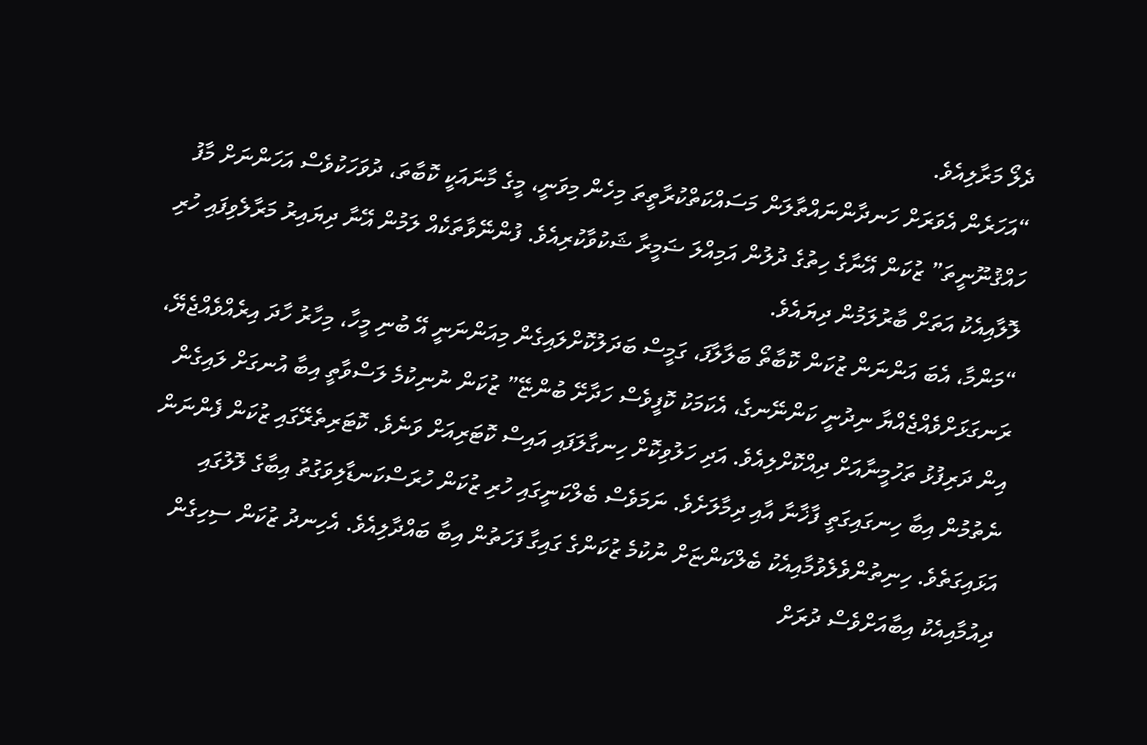ދެލޯ މަރާލިއެވެ.
“އަހަރެން އެވަރަށް ހަނދާންނައްތާލަން މަސައްކަތްކުރާތީތަ މިހެން މިވަނީ، މީގެ މާނައަކީ ކޮބާތަ، ދުވަހަކުވެސް އަހަންނަށް މާފު ހައްޤުނޫނީތަ” ޒުކަން އޭނާގެ ހިތުގެ ދުލުން އަމިއްލަ ޟަމީރާ ޝަކުވާކުރިއެވެ. ފުންނޭވާތަކެއް ލަމުން އޭނާ ދިޔައިރު މަރާލެވިފައި ހުރި ލޮލާއިއެކު އަތަށް ބާރުލަމުން ދިޔައެވެ.
“މަންމާ، އެބަ އަންނަން ޒުކަން ކޮބާތޯ ބަލާލާފަ، ގަމީސް ބަދަލުކޮށްލައިގެން މިއަންނަނީ އޭ ބުނި މީހާ، މިހާރު ހާދަ އިރެއްވެއްޖެޔޭ، ރަނގަޅަށްވެއްޖެއްޔާ ނިދުނީ ކަންނޭނގެ، އެކަމަކު ކޮފީވެސް ހަދާށޭ ބުންޏޭ” ޒުކަން ނުނިކުމެ ލަސްވާތީ އިބާ އުނގަށް ލައިގެން އިން ދަރިފުޅު ތަހުމީނާއަށް ދިއްކޮށްލިއެވެ. އަދި ހަލުވިކޮށް ހިނގާލަފައި އައިސް ކޮޓަރިއަށް ވަނެވެ. ކޮޓަރިތެރޭގައި ޒުކަން ފެންނަން ނެތުމުން އިބާ ހިނގައިގަތީ ފާޚާނާ އާއި ދިމާލަށެވެ. ނަމަވެސް ބެލްކަނީގައި ހުރި ޒުކަން ހުރަސްކަނޑާލިވަގުތު އިބާގެ ލޮލުގައި އަޅައިގަތެވެ. ހިނިތުންވެލެވުމާއިއެކު ބެލްކަންޏަށް ނުކުމެ ޒުކަންގެ ގައިގާ ފަހަތުން އިބާ ބައްދާލިއެވެ. އެހިނދު ޒުކަން ސިހިގެން ދިއުމާއިއެކު އިބާއަށްވެސް ދުރަށް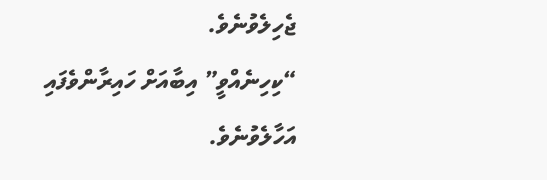ޖެހިލެވުނެވެ.
“ކިހިނެއްވީ” އިބާއަށް ހައިރާންވެފައި އަހާލެވުނެވެ.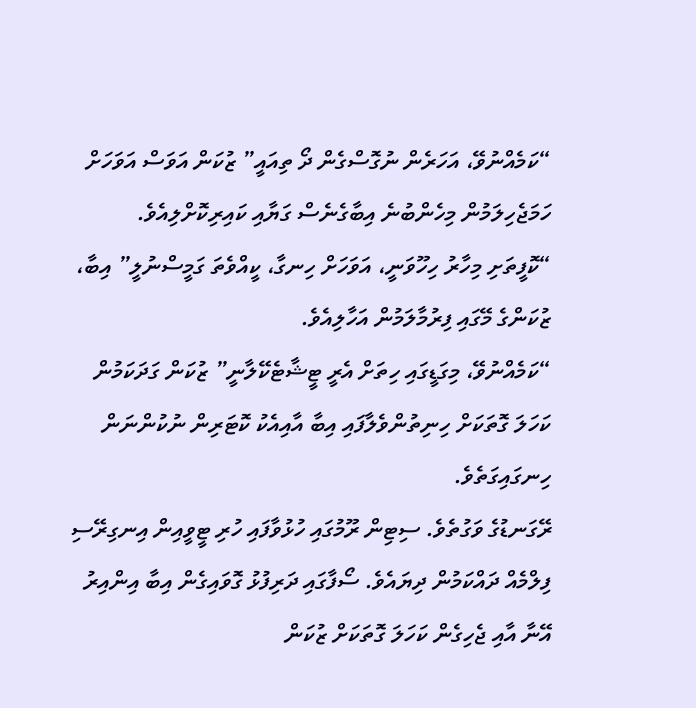“ކަމެއްނުވޭ، އަހަރެން ނުގޮސްގެން ދޯ ތިއައީ” ޒުކަން އަވަސް އަވަހަށް ހަމަޖެހިލަމުން މިހެންބުނެ އިބާގެނެސް ގަޔާއި ކައިރިކޮށްލިއެވެ.
“ކޮފީތަށި މިހާރު ހިހޫވަނީ، އަވަހަށް ހިނގާ، ކީއްވެތަ ގަމީސްނުލީ” އިބާ، ޒުކަންގެ މޭގައި ފިރުމާލަމުން އަހާލިއެވެ.
“ކަމެއްނުވޭ، މިގަޑީގައި ހިތަށް އެރީ ޓީޝާޓެކޭލާނީ” ޒުކަން ގަދަކަމުން ކަހަލަ ގޮތަކަށް ހިނިތުންވެލާފައި އިބާ އާއިއެކު ކޮޓަރިން ނުކުންނަން ހިނގައިގަތެވެ.
ރޭގަނޑުގެ ވަގުތެވެ. ސިޓިން ރޫމުގައި ހުޅުވާފައި ހުރި ޓީވީއިން އިނގިރޭސި ފިލްމެއް ދައްކަމުން ދިޔައެވެ. ސޯފާގައި ދަރިފުޅު ގޮވައިގެން އިބާ އިންއިރު އޭނާ އާއި ޖެހިގެން ކަހަލަ ގޮތަކަށް ޒުކަން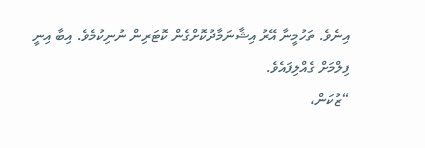އިނެވެ. ތަހުމީނާ އޭރު އިޝާނަމާދުކޮށްގެން ކޮޓަރިން ނުނިކުމެވެ. އިބާ އިނީ ފިލްމަށް ގެއްލިފައެވެ.
“ޒުކަން،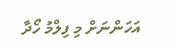އަހަންނަށް މި ފިލްމު ހޯދާ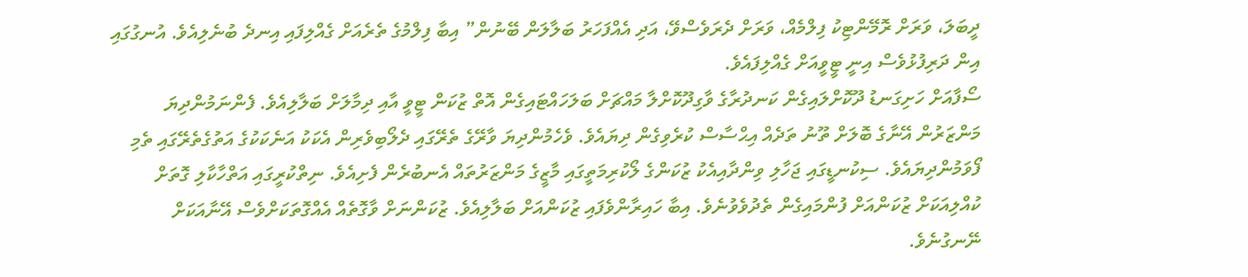ދީބަލަ، ވަރަށް ރޮމޭންޓިކު ފިލްމެއް، ވަރަށް ދެރަވެސްވޭ، އަދި އެއްފަހަރު ބަލާލަން ބޭނުން” އިބާ ފިލްމުގެ ތެރެއަށް ގެއްލިފައި އިނދެ ބުނެލިއެވެ. އުނގުގައި އިން ދަރިފުޅުވެސް އިނީ ޓީވީއަށް ގެއްލިފައެވެ.
ސޯފާއަށް ހަށިގަނޑު ދޫކޮށްލައިގެން ކަނދުރާގެ ވާގިދޫކޮށްލާ މައްޗަށް ބަލަހައްޓައިގެން އޮތް ޒުކަން ޓީވީ އާއި ދިމާލަށް ބަލާލިއެވެ. ފެންނަމުންދިޔަ މަންޒަރުން އޭނާގެ ބޮލަށް ތޫނު ތަދެއް އިޙްސާސް ކުރެވިގެން ދިޔައެވެ. ވެހެމުންދިޔަ ވާރޭގެ ތެރޭގައި ދެލޯބިވެރިން އެކަކު އަނެކަކުގެ އަތުގެތެރޭގައި ތެމި ފޯވަމުންދިޔައެވެ. ސިކުނޑީގައި ޖަހާލި ވިންދާއިއެކު ޒުކަންގެ ލޯކުރިމަތީގައި މާޒީގެ މަންޒަރުތައް އެނބުރެން ފެށިއެވެ. ނިތްކުރީގައި އަތްހާކާލި ގޮތަށް ކުއްލިއަކަށް ޒުކަންއަށް ފުންމައިގެން ތެދުވެވުނެވެ. އިބާ ހައިރާންވެފައި ޒުކަންއަށް ބަލާލިއެވެ. ޒުކަންނަށް ވާގޮތެއް އެއްގޮތަކަށްވެސް އޭނާއަކަށް ނޭނގުނެވެ.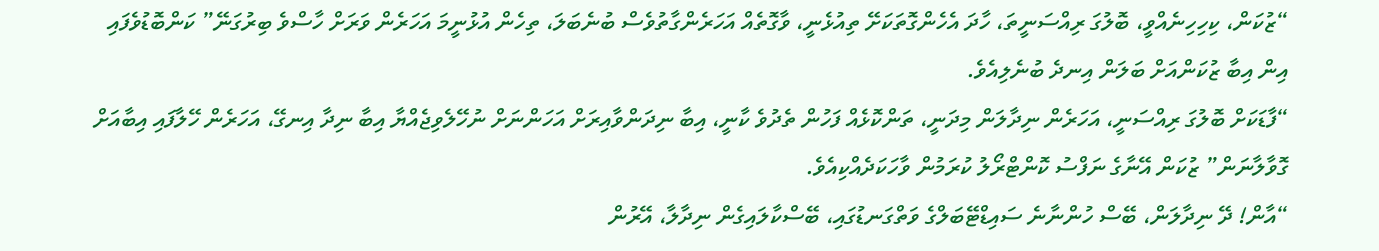“ޒުކަން، ކިހިހިނެއްވީ، ބޮލުގަ ރިއްސަނީތަ، ހާދަ އެހެންގޮތަކަށޭ ތިއުޅެނީ، ވާގޮތެއް އަހަރެންގާތުވެސް ބުނެބަލަ، ތިހެން އުޅުނީމަ އަހަރެން ވަރަށް ހާސްވެ ބިރުގަނޭ” ކަންބޮޑުވެފައި އިން އިބާ ޒުކަންއަށް ބަލަން އިނދެ ބުނެލިއެވެ.
“ފާޑަކަށް ބޮލުގަ ރިއްސަނީ، އަހަރެން ނިދާލަން މިދަނީ، ތަންކޮޅެއް ފަހުން ތެދުވެ ކާނީ، އިބާ ނިދަންވާއިރަށް އަހަންނަށް ނުހޭލެވިޖެއްޔާ އިބާ ނިދާ އިނގޭ، އަހަރެން ހޭލާފައި އިބާއަށް ގޮވާލާނަން” ޒުކަން އޭނާގެ ނަފްސު ކޮންޓްރޯލު ކުރަމުން ވާހަކަދެއްކިއެވެ.
“އާން! ދޭ ނިދާލަން، ބޭސް ހުންނާނެ ސައިޑްޓޭބަލްގެ ވަތްގަނޑުގައި، ބޭސްކާލައިގެން ނިދާލާ، އޭރުން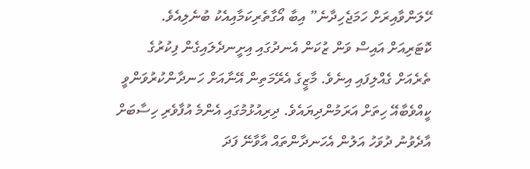ހޭލަންވާއިރަށް ހަމަޖެހިދާނެ” އިބާ އޯގާތެރިކަމާއިއެކު ބުނެލިއެވެ.
ކޮޓަރިއަށް އައިސް ވަން ޒުކަން އެނދުގައި އިށީނދެލައިގެން ފިކުރުގެ ތެރެއަށް ގެއްލިފައި އިނެވެ. މާޒީގެ އެރޭމަތިން އޭނާއަށް ހަނދާންކުރުވަންވީ ކީއްވެބާއޭ ހިތަށް އަރަމުންދިޔައެވެ. ދިރިއުޅުމުގައި އެންމެ އުފާވެރި ހިސާބަށް އާދެވުނު ދުވަހު އަލުން އެހަނދާންތައް އާވާނޭ ފަދަ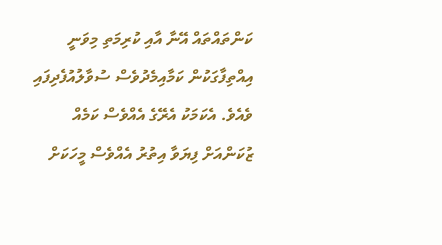ކަންތައްތައް އޭނާ އާއި ކުރިމަތި މިވަނީ އިއްތިފާގަކުން ކަމާއިމެދުވެސް ސުވާލުއުފެދިފައި ވެއެވެ. އެކަމަކު އެރޭގެ އެއްވެސް ކަމެއް ޒުކަންއަށް ފިޔަވާ އިތުރު އެއްވެސް މީހަކަށް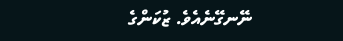ނޭނގޭނެއެވެ. ޒުކަންގެ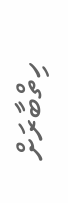ހިތްބާރަށް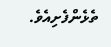ތެޅެންފެށިއެވެ.